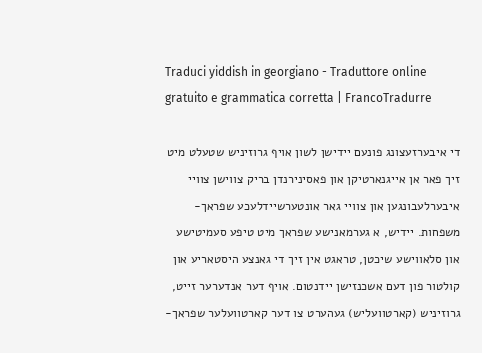Traduci yiddish in georgiano - Traduttore online gratuito e grammatica corretta | FrancoTradurre

די איבערזעצונג פונעם יידישן לשון אויף גרוזיניש שטעלט מיט זיך פאר אן אייגנארטיקן און פאסינירנדן בריק צווישן צוויי איבערלעבונגען און צוויי גאר אונטערשיידלעכע שפראך-משפחות. יידיש, א גערמאנישע שפראך מיט טיפע סעמיטישע און סלאווישע שיכטן, טראגט אין זיך די גאנצע היסטאריע און קולטור פון דעם אשכנזישן יידנטום. אויף דער אנדערער זייט, גרוזיניש (קארטוועליש) געהערט צו דער קארטוועלער שפראך-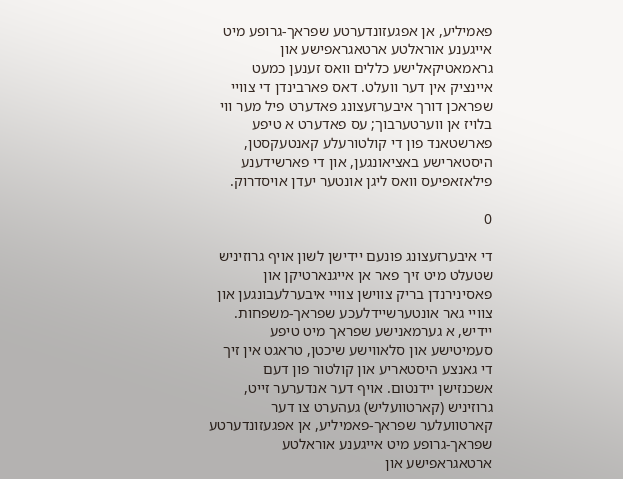פאמיליע, אן אפגעזונדערטע שפראך-גרופע מיט אייגענע אוראלטע ארטאגראפישע און גראמאטיקאלישע כללים וואס זענען כמעט איינציק אין דער וועלט. דאס פארבינדן די צוויי שפראכן דורך איבערזעצונג פאדערט פיל מער ווי בלויז אן ווערטערבוך; עס פאדערט א טיפע פארשטאנד פון די קולטורעלע קאנטעקסטן, היסטארישע באציאונגען, און די פארשידענע פילאזאפיעס וואס ליגן אונטער יעדן אויסדרוק.

0

די איבערזעצונג פונעם יידישן לשון אויף גרוזיניש שטעלט מיט זיך פאר אן אייגנארטיקן און פאסינירנדן בריק צווישן צוויי איבערלעבונגען און צוויי גאר אונטערשיידלעכע שפראך-משפחות. יידיש, א גערמאנישע שפראך מיט טיפע סעמיטישע און סלאווישע שיכטן, טראגט אין זיך די גאנצע היסטאריע און קולטור פון דעם אשכנזישן יידנטום. אויף דער אנדערער זייט, גרוזיניש (קארטוועליש) געהערט צו דער קארטוועלער שפראך-פאמיליע, אן אפגעזונדערטע שפראך-גרופע מיט אייגענע אוראלטע ארטאגראפישע און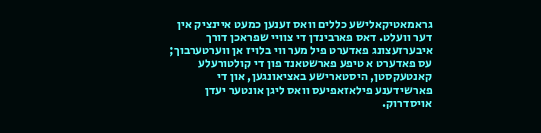גראמאטיקאלישע כללים וואס זענען כמעט איינציק אין דער וועלט. דאס פארבינדן די צוויי שפראכן דורך איבערזעצונג פאדערט פיל מער ווי בלויז אן ווערטערבוך; עס פאדערט א טיפע פארשטאנד פון די קולטורעלע קאנטעקסטן, היסטארישע באציאונגען, און די פארשידענע פילאזאפיעס וואס ליגן אונטער יעדן אויסדרוק.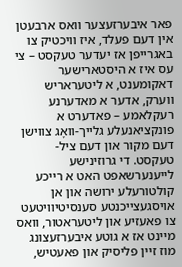פאר איבערזעצער וואס ארבעטן אין דעם פעלד, איז וויכטיק צו באגרייפן אז יעדער טעקסט – צי עס איז א היסטארישער דאקומענט, א ליטעראריש ווערק, אדער א מאדערנע רעקלאמע – פאדערט א פונקציאנעלע גלייך-וואָג צווישן דעם מקור און דעם ציל-טעקסט. די גרוזינישע לייענערשאפט האט א רייכע קולטורעלע ירושה און אן אויסגעצייכנטע סענסיטיוויטעט צו פאעזיע און ליטעראטור, וואס מיינט אז א גוטע איבערזעצונג מוז זיין פליסיק און פאעטיש,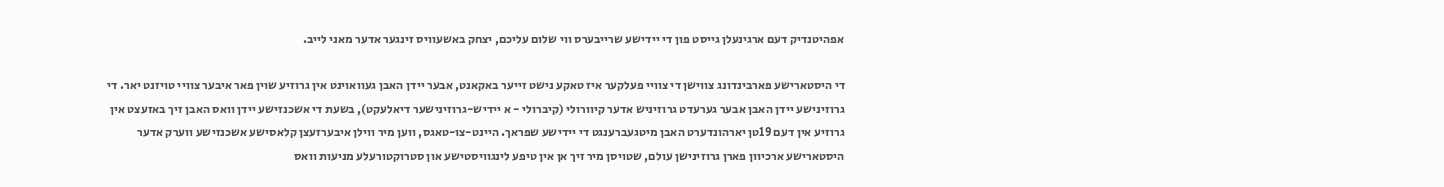אפהיטנדיק דעם ארגינעלן גייסט פון די יידישע שרייבערס ווי שלום עליכם, יצחק באשעוויס זינגער אדער מאני לייב.

די היסטארישע פארבינדונג צווישן די צוויי פעלקער איז טאקע נישט זייער באקאנט, אבער יידן האבן געוואוינט אין גרוזיע שוין פאר איבער צוויי טויזנט יאר. די גרוזינישע יידן האבן אבער גערעדט גרוזיניש אדער קיוורולי (קיברולי - א יידיש-גרוזינישער דיאלעקט), בשעת די אשכנזישע יידן וואס האבן זיך באזעצט אין גרוזיע אין דעם 19טן יארהונדערט האבן מיטגעברענגט די יידישע שפראך. היינט-צו-טאגס, ווען מיר ווילן איבערזעצן קלאסישע אשכנזישע ווערק אדער היסטארישע ארכיוון פארן גרוזינישן עולם, שטויסן מיר זיך אן אין טיפע לינגוויסטישע און סטרוקטורעלע מניעות וואס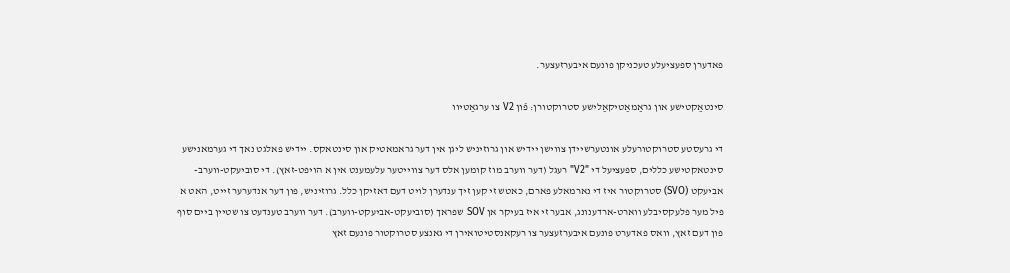פאדערן ספעציעלע טעכניקן פונעם איבערזעצער.

סינטאַקטישע און גראַמאַטיקאַלישע סטרוקטורן: פֿון V2 צו ערגאַטיוו

די גרעסטע סטרוקטורעלע אונטערשיידן צווישן יידיש און גרוזיניש ליגן אין דער גראמאטיק און סינטאקס. יידיש פאלגט נאך די גערמאנישע סינטאקטישע כללים, ספעציעל די "V2" רעגל (דער ווערב מוז קומען אלס דער צווייטער עלעמענט אין א הויפט-זאץ). די סוביעקט-ווערב-אביעקט (SVO) סטרוקטור איז די נארמאלע פארם, כאטש זי קען זיך ענדערן לויט דעם דאזיקן כלל. גרוזיניש, פון דער אנדערער זייט, האט א פיל מער פלעקסיבלע ווארט-ארדענונג, אבער זי איז בעיקר אן SOV שפראך (סוביעקט-אביעקט-ווערב). דער ווערב טענדעט צו שטיין ביים סוף פון דעם זאץ, וואס פאדערט פונעם איבערזעצער צו רעקאנסטיטואירן די גאנצע סטרוקטור פונעם זאץ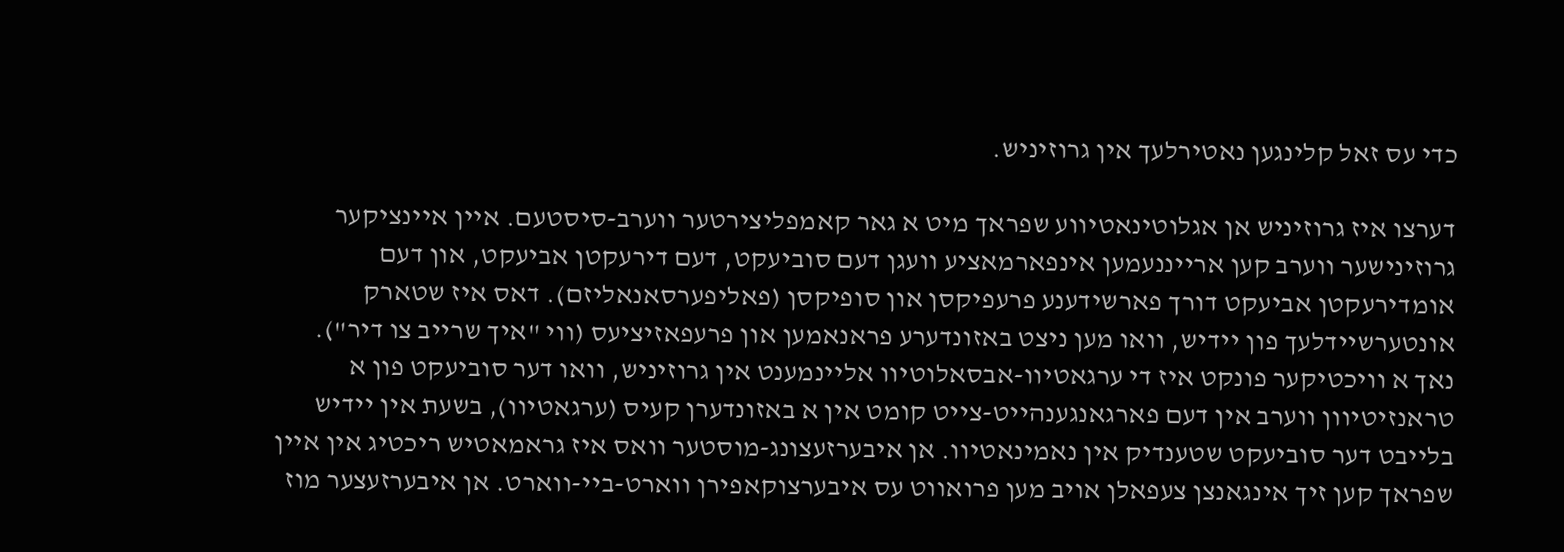כדי עס זאל קלינגען נאטירלעך אין גרוזיניש.

דערצו איז גרוזיניש אן אגלוטינאטיווע שפראך מיט א גאר קאמפליצירטער ווערב-סיסטעם. איין איינציקער גרוזינישער ווערב קען ארייננעמען אינפארמאציע וועגן דעם סוביעקט, דעם דירעקטן אביעקט, און דעם אומדירעקטן אביעקט דורך פארשידענע פרעפיקסן און סופיקסן (פאליפערסאנאליזם). דאס איז שטארק אונטערשיידלעך פון יידיש, וואו מען ניצט באזונדערע פראנאמען און פרעפאזיציעס (ווי "איך שרייב צו דיר"). נאך א וויכטיקער פונקט איז די ערגאטיוו-אבסאלוטיוו אליינמענט אין גרוזיניש, וואו דער סוביעקט פון א טראנזיטיוון ווערב אין דעם פארגאנגענהייט-צייט קומט אין א באזונדערן קעיס (ערגאטיוו), בשעת אין יידיש בלייבט דער סוביעקט שטענדיק אין נאמינאטיוו. אן איבערזעצונג-מוסטער וואס איז גראמאטיש ריכטיג אין איין שפראך קען זיך אינגאנצן צעפאלן אויב מען פרואווט עס איבערצוקאפירן ווארט-ביי-ווארט. אן איבערזעצער מוז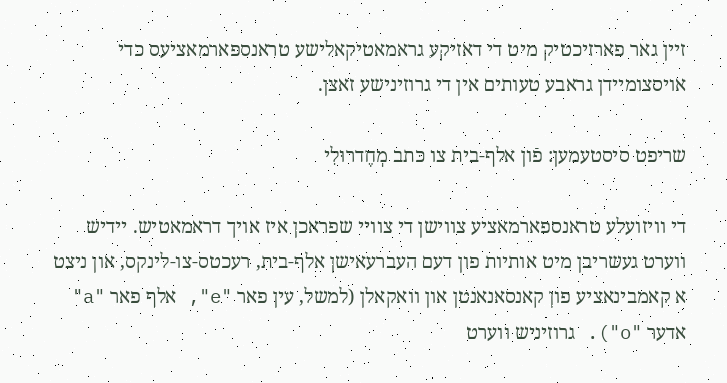זיין גאר פארזיכטיק מיט די דאזיקע גראמאטיקאלישע טראנספארמאציעס כדי אויסצומיידן גראבע טעותים אין די גרוזינישע זאצן.

שריפט סיסטעמען: פֿון אלף-בית צו כּתב מְחֶדרוּלִי

די וויזועלע טראנספארמאציע צווישן די צוויי שפראכן איז אויך דראמאטיש. יידיש ווערט געשריבן מיט אותיות פון דעם העברעאישן אלף-בית, רעכטס-צו-לינקס, און ניצט א קאמבינאציע פון קאנסאנאנטן און וואקאלן (למשל, עין פאר "e", אלף פאר "a" אדער "o"). גרוזיניש ווערט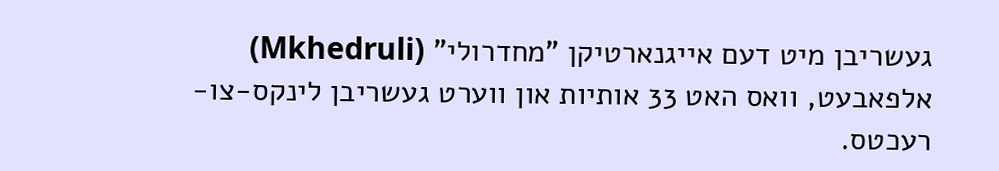געשריבן מיט דעם אייגנארטיקן "מחדרולי" (Mkhedruli) אלפאבעט, וואס האט 33 אותיות און ווערט געשריבן לינקס-צו-רעכטס.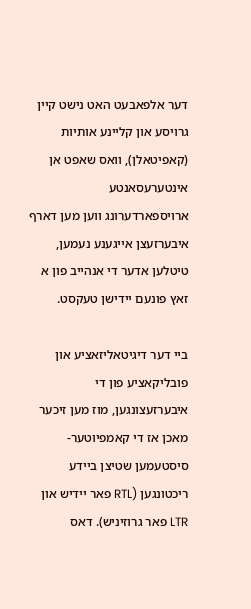דער אלפאבעט האט נישט קיין גרויסע און קליינע אותיות (קאפיטאלן), וואס שאפט אן אינטערעסאנטע ארויספארדערונג ווען מען דארף איבערזעצן אייגענע נעמען, טיטלען אדער די אנהייב פון א זאץ פונעם יידישן טעקסט.

ביי דער דיגיטאליזאציע און פובליקאציע פון די איבערזעצונגען, מוז מען זיכער מאכן אז די קאמפיוטער-סיסטעמען שטיצן ביידע ריכטונגען (RTL פאר יידיש און LTR פאר גרוזיניש). דאס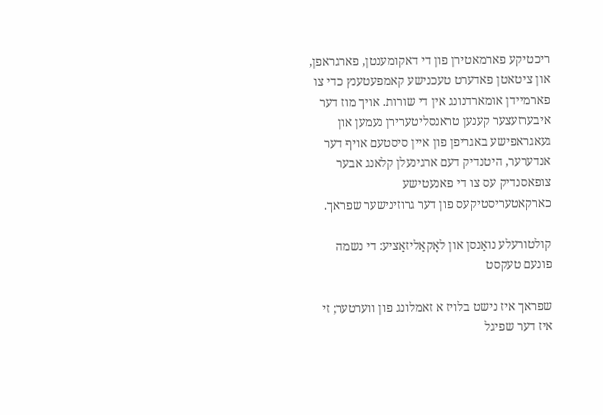ריכטיקע פארמאטירן פון די דאקומענטן, פארגראפן, און ציטאטן פאדערט טעכנישע קאמפעטענץ כדי צו פארמיידן אומארדנונג אין די שורות. אויך מוז דער איבערזעצער קענען טראנסליטערירן נעמען און געאגראפישע באגריפן פון איין סיסטעם אויף דער אנדערער, היטנדיק דעם ארגינעלן קלאנג אבער צופאסנדיק עס צו די פאנעטישע כארקאטעריסטיקעס פון דער גרוזינישער שפראך.

קולטורעלע נואַנסן און לאָקאַליזאַציע: די נשמה פונעם טעקסט

שפראך איז נישט בלויז א זאמלונג פון ווערטער; זי איז דער שפיגל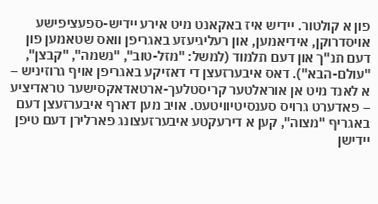פון א קולטור. יידיש איז באקאנט מיט אירע יידיש-ספעציפישע אויסדרוקן, אידיאמען, און רעליגיעזע באגריפן וואס שטאמען פון דעם תנ"ך און דעם תלמוד (למשל: "מזל-טוב", "נשמה", "קבצן", "עולם-הבא"). דאס איבערזעצן די דאזיקע באגריפן אויף גרוזיניש – א לאנד מיט אן אוראלטער קריסטלעך-ארטאדאקסישער טראדיציע – פאדערט גרויס סענסיטיוויטעט. אויב מען דארף איבערזעצן דעם באגריף "מצוה", קען א דירעקטע איבערזעצונג פארלירן דעם טיפן יידישן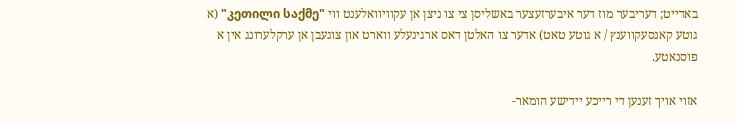באדייט; דעריבער מוז דער איבערזעצער באשליסן צי צו ניצן אן עקוויוואלענט ווי "კეთილი საქმე" (א גוטע קאנסעקווענץ / א גוטע טאט) אדער צו האלטן דאס ארגינעלע ווארט און צוגעבן אן ערקלערונג אין א פוסנאטע.

אזוי אויך זענען די רייכע יידישע הומאר-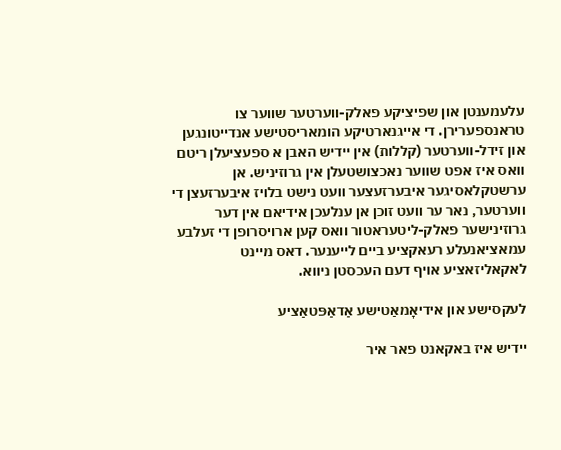עלעמענטן און שפיציקע פאלק-ווערטער שווער צו טראנספערירן. די אייגנארטיקע הומאריסטישע אנדייטונגען און זידל-ווערטער (קללות) אין יידיש האבן א ספעציעלן ריטם וואס איז אפט שווער נאכצושטעלן אין גרוזיניש. אן ערשטקלאסיגער איבערזעצער וועט נישט בלויז איבערזעצן די ווערטער, נאר ער וועט זוכן אן ענלעכן אידיאם אין דער גרוזינישער פאלק-ליטעראטור וואס קען ארויסרופן די זעלבע עמאציאנעלע רעאקציע ביים לייענער. דאס מיינט לאקאליזאציע אויף דעם העכסטן ניווא.

לעקסישע און אידיאָמאַטישע אַדאַפּטאַציע

יידיש איז באקאנט פאר איר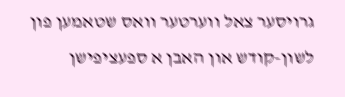גרויסער צאל ווערטער וואס שטאמען פון לשון-קודש און האבן א ספעציפישן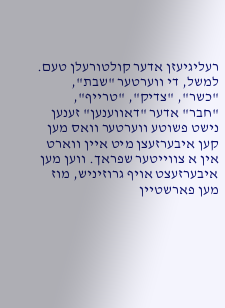רעליגיעזן אדער קולטורעלן טעם. למשל, די ווערטער "שבת", "כשר", "צדיק", "טרייף", "חבר" אדער "דאווענען" זענען נישט פשוטע ווערטער וואס מען קען איבערזעצן מיט איין ווארט אין א צווייטער שפראך. ווען מען איבערזעצט אויף גרוזיניש, מוז מען פארשטיין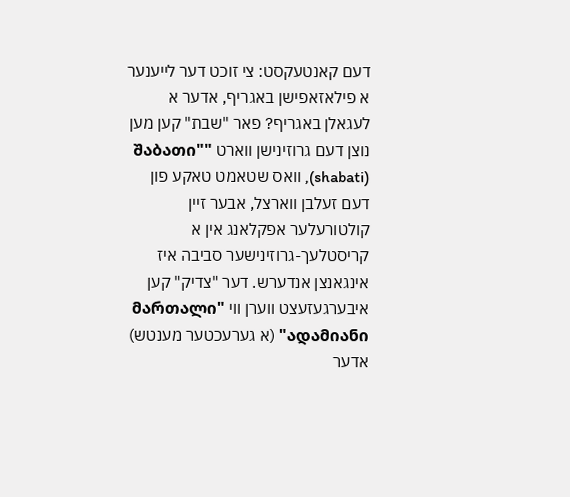דעם קאנטעקסט: צי זוכט דער לייענער א פילאזאפישן באגריף, אדער א לעגאלן באגריף? פאר "שבת" קען מען נוצן דעם גרוזינישן ווארט "შაბათი" (shabati), וואס שטאמט טאקע פון דעם זעלבן ווארצל, אבער זיין קולטורעלער אפקלאנג אין א קריסטלעך-גרוזינישער סביבה איז אינגאנצן אנדערש. דער "צדיק" קען איבערגעזעצט ווערן ווי "მართალი ადამიანი" (א גערעכטער מענטש) אדער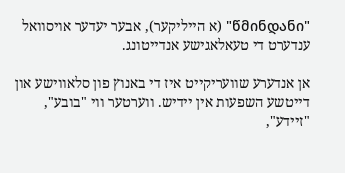"წმინდანი" (א הייליקער), אבער יעדער אויסוואל ענדערט די טעאלאגישע אנדייטונג.

אן אנדערע שוועריקייט איז די באנוץ פון סלאווישע און דייטשע השפעות אין יידיש. ווערטער ווי "בובע", "זיידע",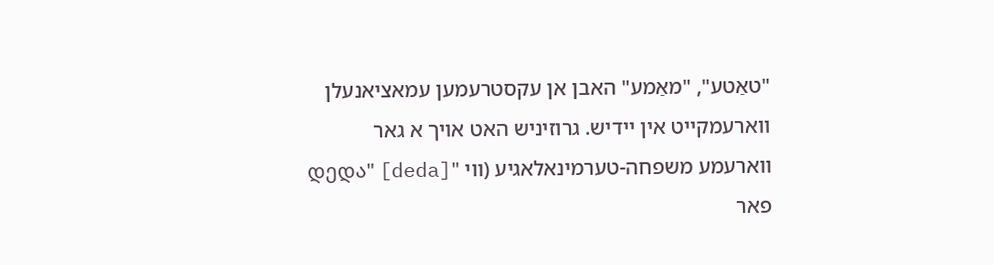"טאַטע", "מאַמע" האבן אן עקסטרעמען עמאציאנעלן ווארעמקייט אין יידיש. גרוזיניש האט אויך א גאר ווארעמע משפחה-טערמינאלאגיע (ווי "დედა" [deda] פאר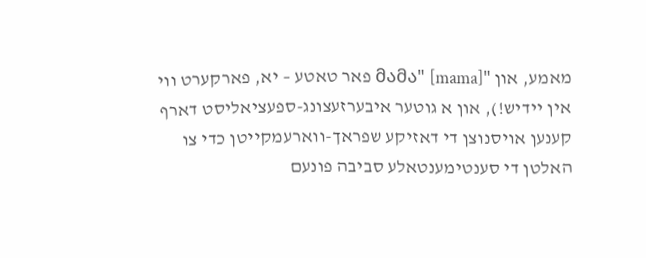מאמע, און "მამა" [mama] פאר טאטע – יא, פארקערט ווי אין יידיש!), און א גוטער איבערזעצונג-ספעציאליסט דארף קענען אויסנוצן די דאזיקע שפראך-ווארעמקייטן כדי צו האלטן די סענטימענטאלע סביבה פונעם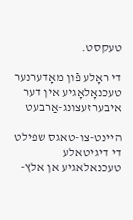טעקסט.

די ראָלע פֿון מאָדערנער טעכנאָלאָגיע אין דער איבערזעצונג-אַרבעט

היינט-צו-טאגס שפילט די דיגיטאלע טעכנאלאגיע אן אלץ-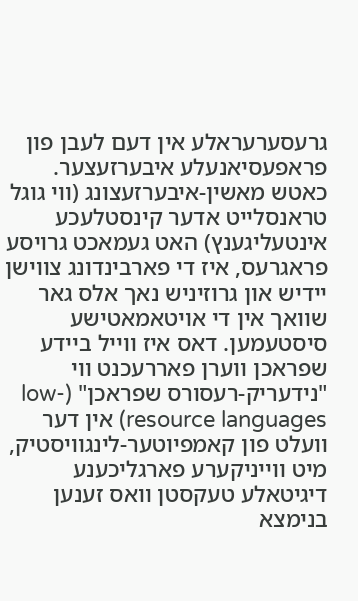גרעסערעראלע אין דעם לעבן פון פראפעסיאנעלע איבערזעצער. כאטש מאשין-איבערזעצונג (ווי גוגל טראנסלייט אדער קינסטלעכע אינטעליגענץ) האט געמאכט גרויסע פראגרעס, איז די פארבינדונג צווישן יידיש און גרוזיניש נאך אלס גאר שוואך אין די אויטאמאטישע סיסטעמען. דאס איז ווייל ביידע שפראכן ווערן פאררעכנט ווי "נידעריק-רעסורס שפראכן" (low-resource languages) אין דער וועלט פון קאמפיוטער-לינגוויסטיק, מיט ווייניקערע פארגליכענע דיגיטאלע טעקסטן וואס זענען בנימצא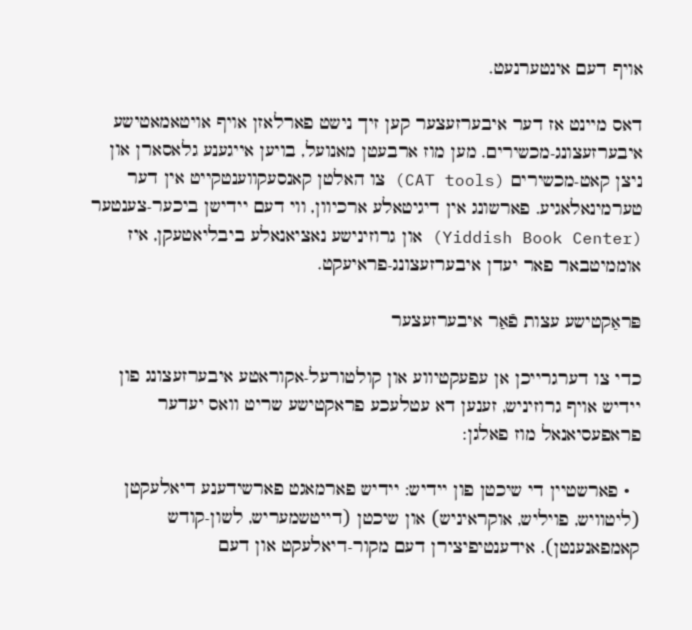אויף דעם אינטערנעט.

דאס מיינט אז דער איבערזעצער קען זיך נישט פארלאזן אויף אויטאמאטישע איבערזעצונג-מכשירים. מען מוז ארבעטן מאנועל, בויען אייגענע גלאסארן און ניצן קאט-מכשירים (CAT tools) צו האלטן קאנסעקווענטקייט אין דער טערמינאלאגיע. פארשונג אין דיגיטאלע ארכיוון, ווי דעם יידישן ביכער-צענטער (Yiddish Book Center) און גרוזינישע נאציאנאלע ביבליאטעקן, איז אוממיטבאר פאר יעדן איבערזעצונג-פראיעקט.

פּראַקטישע עצות פֿאַר איבערזעצער

כדי צו דערגרייכן אן עפעקטיווע און קולטורעל-אקוראטע איבערזעצונג פון יידיש אויף גרוזיניש, זענען דא עטלעכע פראקטישע שריט וואס יעדער פראפעסיאנאל מוז פאלגן:

  • פארשטיין די שיכטן פון יידיש: יידיש פארמאגט פארשידענע דיאלעקטן (ליטוויש, פויליש, אוקראיניש) און שיכטן (דייטשמעריש, לשון-קודש קאמפאנענטן). אידענטיפיצירן דעם מקור-דיאלעקט און דעם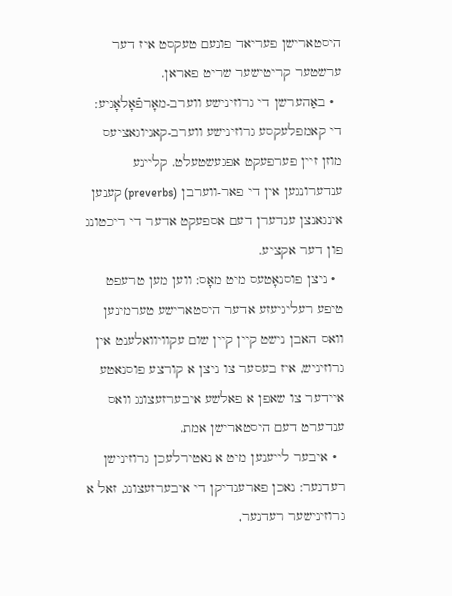היסטארישן פעריאד פונעם טעקסט איז דער ערשטער קריטישער שריט פאראן.
  • באַהערשן די גרוזינישע ווערב-מאָרפֿאָלאָגיע: די קאמפלעקסע גרוזינישע ווערב-קאניוגאציעס מוזן זיין פערפעקט אפגעשטעלט. קליינע ענדערונגען אין די פאר-ווערבן (preverbs) קענען אינגאנצן ענדערן דעם אספעקט אדער די ריכטונג פון דער אקציע.
  • ניצן פוסנאָטעס מיט מאָס: ווען מען טרעפט טיפע רעליגיעזע אדער היסטארישע טערמינען וואס האבן נישט קיין קיין שום עקוויוואלענט אין גרוזיניש, איז בעסער צו ניצן א קורצע פוסנאטע איידער צו שאפן א פאלשע איבערזעצונג וואס ענדערט דעם היסטארישן אמת.
  • איבער לייענען מיט א נאטירלעכן גרוזינישן רעדנער: נאכן פארענדיקן די איבערזעצונג, זאל א גרוזינישער רעדנער,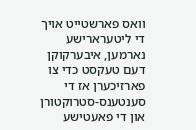וואס פארשטייט אויך די ליטערארישע נארמען, איבערקוקן דעם טעקסט כדי צו פארזיכערן אז די סענטענס-סטרוקטורן און די פאעטישע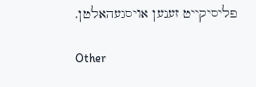פליסיקייט זענען אויסגעהאלטן.

Other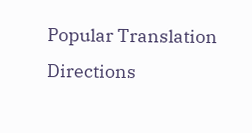Popular Translation Directions